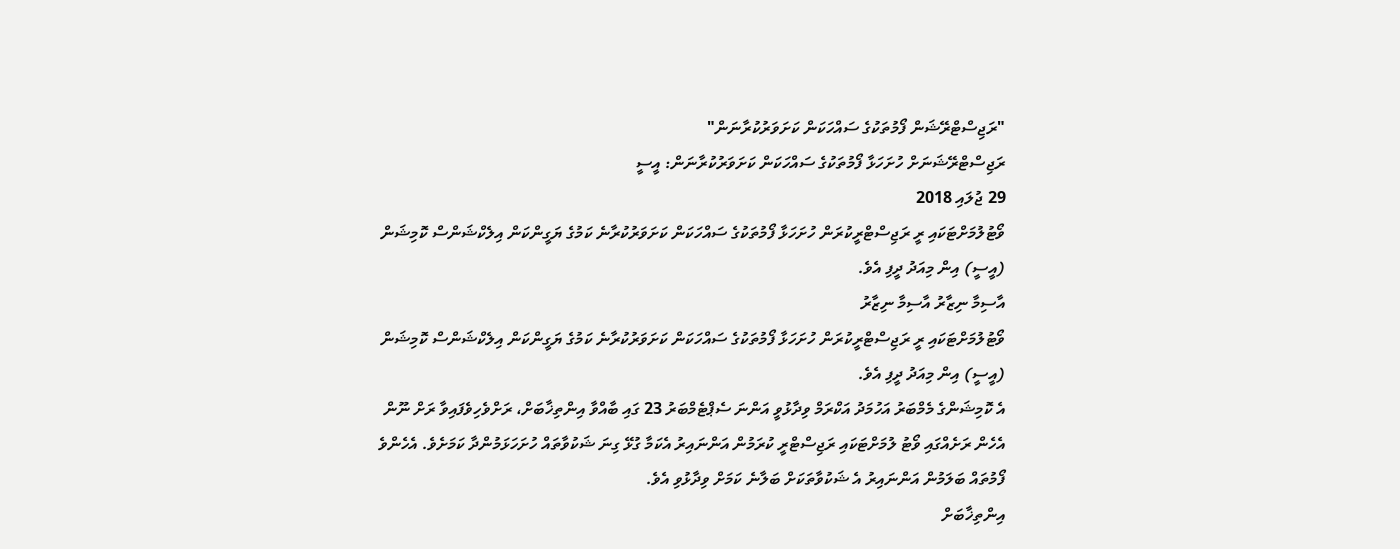"ރަޖިސްޓްރޭޝަން ފޯމުތަކުގެ ސައްހަކަން ކަށަވަރުކުރާނަން"
ރަޖިސްޓްރޭޝަނަށް ހުށަހަޅާ ފޯމުތަކުގެ ސައްހަކަން ކަށަވަރުކުރާނަން: އީސީ
29 ޖުލައި 2018
ވޯޓުލުމަށްޓަކައި ރީ ރަޖިސްޓްރީކުރަން ހުށަހަޅާ ފޯމުތަކުގެ ސައްހަކަން ކަށަވަރުކުރާނެ ކަމުގެ ޔަގީންކަން އިލެކްޝަންސް ކޮމިޝަން (އީސީ) އިން މިއަދު ދީފި އެވެ.
އާސިމާ ނިޒާރު އާސިމާ ނިޒާރު
ވޯޓުލުމަށްޓަކައި ރީ ރަޖިސްޓްރީކުރަން ހުށަހަޅާ ފޯމުތަކުގެ ސައްހަކަން ކަށަވަރުކުރާނެ ކަމުގެ ޔަގީންކަން އިލެކްޝަންސް ކޮމިޝަން (އީސީ) އިން މިއަދު ދީފި އެވެ.
އެ ކޮމިޝަންގެ މެމްބަރު އަހުމަދު އަކްރަމް ވިދާޅުވީ އަންނަ ސެޕްޓެމްބަރު 23 ގައި ބާއްވާ އިންތިޚާބަށް، ރަށްވެހިވެފައިވާ ރަށް ނޫން އެހެން ރަށެއްގައި ވޯޓު ލުމަށްޓަކައި ރަޖިސްޓްރީ ކުރަމުން އަންނައިރު އެކަމާ ގުޅޭ ގިނަ ޝަކުވާތައް ހުށަހަޅަމުންދާ ކަމަށެވެ. އެހެންވެ ފޯމުތައް ބަލަމުން އަންނައިރު އެ ޝަކުވާތަކަށް ބަލާނެ ކަމަށް ވިދާޅުވި އެވެ.
އިންތިޚާބަށް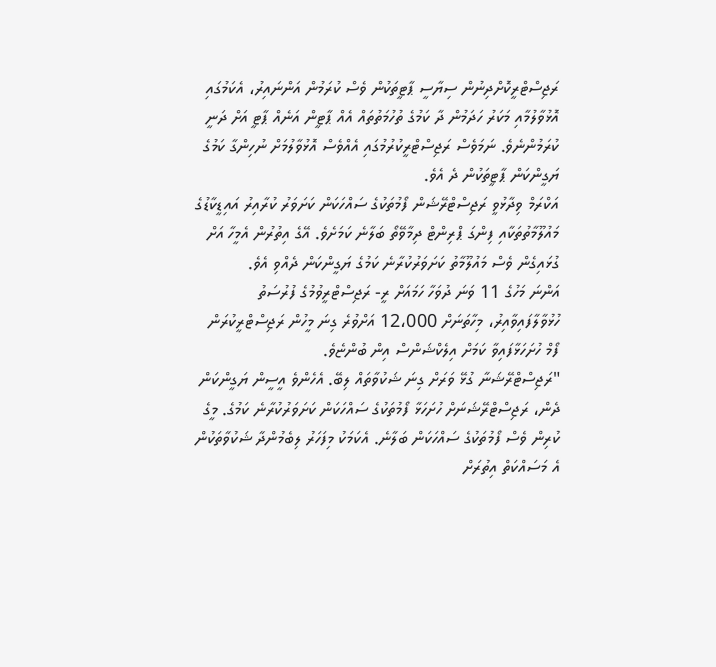ރަޖިސްޓްރީކޮށްދިނުން ސިޔާސީ ޕާޓީތަކުން ވެސް ކުރަމުން އަންނައިރު، އެކަމުގައި އޮޅުވާލުމާއި މަކަރު ހަދަމުން ދާ ކަމުގެ ތުހުމަތުތައް އެއް ޕާޓީން އަނެއް ޕާޓީ އަށް ދަނީ ކުރަމުންނެވެ. ނަމަވެސް ރަޖިސްޓްރީކުރުމުގައި އެއްވެސް އޮޅުވާލުމަށް ނުހިންގާ ކަމުގެ ޔަގީންކަން ޕާޓީތަކުން ދެ އެވެ.
އަކްރަމް ވިދާޅުވީ ރަޖިސްޓްރޭޝަން ފޯމުތަކުގެ ސައްހަކަން ކަށަވަރު ކުރާއިރު އައިޑީކާޑުގެ މައުލޫމާތުތަކާއި ފިންގަ ޕްރިންޓް ދިމާވޭތޯ ބަލާނެ ކަމަށެވެ. އޭގެ އިތުރުން އެމީހާ އަށް ގުޅައިގެން ވެސް މައުލޫމާތު ކަށަވަރުކުރާނެ ކަމުގެ ޔަގީންކަން ދެއްވި އެވެ.
އަންނަ މަހުގެ 11 ވަނަ ދުވަހާ ހަމައަށް ރީ- ރަޖިސްޓްރީވުމުގެ ފުރުސަތު ހުޅުވާލާފައިވާއިރު، މިހާތަނަށް 12،000 އަށްވުރެ ގިނަ މީހުން ރަޖިސްޓްރީކުރަން ފޯމް ހުށަހަޅާފައިވާ ކަމަށް އިލެކްޝަންސް އިން ބުންޏެވެ.
"ރަޖިސްޓްރޭޝަނާ ގުޅޭ ވަރަށް ގިނަ ޝަކުވާތައް ލިބޭ. އެހެންވެ އީސީން ޔަގީންކަން ދެން، ރަޖިސްޓްރޭޝަނަށް ހުށަހަޅާ ފޯމުތަކުގެ ސައްހަކަން ކަށަވަރުކުރާނެ ކަމުގެ. މީގެ ކުރިން ވެސް ފޯމުތަކުގެ ސައްހަކަން ބަލާނެ. އެކަމަކު މިފަހަރު ލިބެމުންދާ ޝަކުވާތަކުން އެ މަސައްކަތް އިތުރަށް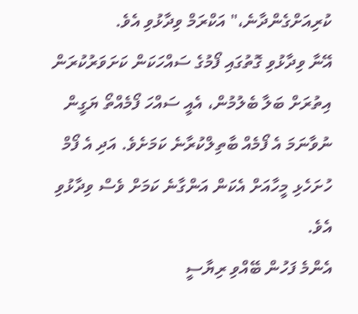ކުރިއަށްގެންދާނެ،" އަކްރަމް ވިދާޅުވި އެވެ.
އޭނާ ވިދާޅުވި ގޮތުގައި ފޯމުގެ ސައްހަކަން ކަށަވަރުކުރަން އިތުރަށް ބަލާ ބެލުމުން، އެއީ ސައްހަ ފޯމެއްތޯ ޔަގީން ނުވާނަމަ އެ ފޯމެއް ބާތިލްކުރާނެ ކަމަށެވެ. އަދި އެ ފޯމް ހުށަހެޅި މީހާއަށް އެކަން އަންގާނެ ކަމަށް ވެސް ވިދާޅުވި އެވެ.
އެންމެ ފަހުން ބޭއްވި ރިޔާސީ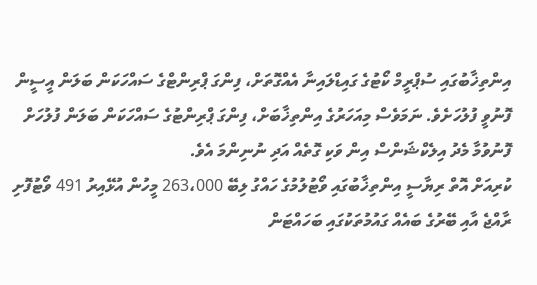އިންތިޚާބުގައި ސުޕްރީމް ކޯޓުގެ ގައިޑްލައިނާ އެއްގޮތަށް، ފިންގަ ޕްރިންޓްގެ ސައްހަކަން ބަލަން އީސީން ފޮނުވީ ފުލުހަށެވެ. ނަމަވެސް މިއަހަރުގެ އިންތިޚާބަށް، ފިންގަ ޕްރިންޓުގެ ސައްހަކަން ބަލަން ފުލުހަށް ފޮނުވުމާ މެދު އިލެކްޝަންސް އިން ވަކި ގޮތެއް އަދި ނުނިންމަ އެވެ.
ކުރިއަށް އޮތް ރިޔާސީ އިންތިޚާބުގައި ވޯޓުލުމުގެ ހައްގު ލިބޭ 263،000 މީހުން އުޅޭއިރު 491 ވޯޓުފޮށި ރާއްޖެ އާއި ބޭރުގެ ބައެއް ގައުމުތަކުގައި ބަހައްޓަން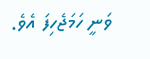ވަނީ ހަމަޖެހިފަ އެވެ.